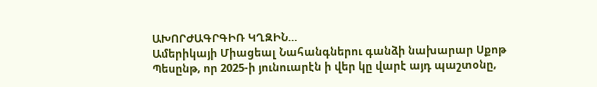ԱԽՈՐԺԱԳՐԳԻՌ ԿՂԶԻՆ…
Ամերիկայի Միացեալ Նահանգներու գանձի նախարար Սքոթ Պեսընթ, որ 2025-ի յունուարէն ի վեր կը վարէ այդ պաշտօնը,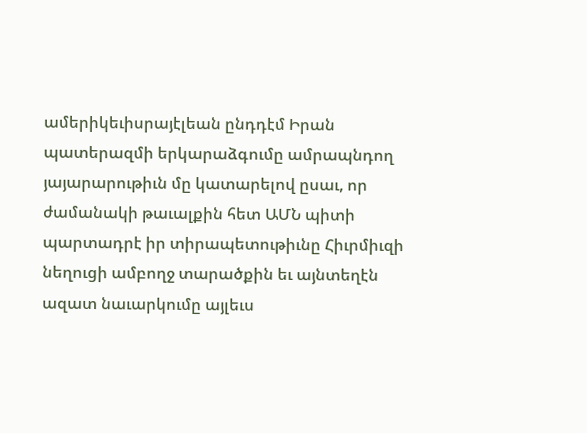ամերիկեւիսրայէլեան ընդդէմ Իրան պատերազմի երկարաձգումը ամրապնդող յայարարութիւն մը կատարելով ըսաւ, որ ժամանակի թաւալքին հետ ԱՄՆ պիտի պարտադրէ իր տիրապետութիւնը Հիւրմիւզի նեղուցի ամբողջ տարածքին եւ այնտեղէն ազատ նաւարկումը այլեւս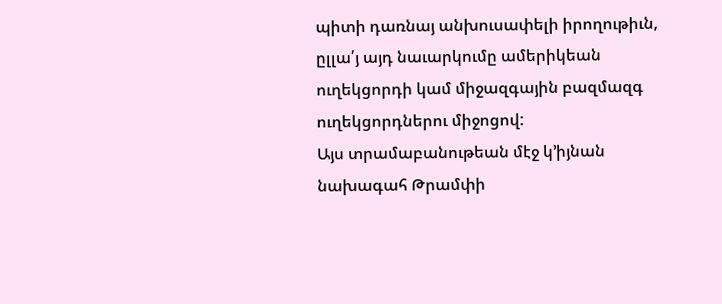պիտի դառնայ անխուսափելի իրողութիւն, ըլլա՛յ այդ նաւարկումը ամերիկեան ուղեկցորդի կամ միջազգային բազմազգ ուղեկցորդներու միջոցով:
Այս տրամաբանութեան մէջ կ՚իյնան նախագահ Թրամփի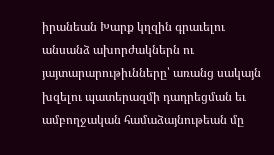իրանեան Խարք կղզին գրաւելու անսանձ ախորժակներն ու յայտարարութիւնները՝ առանց սակայն խզելու պատերազմի դադրեցման եւ ամբողջական համաձայնութեան մը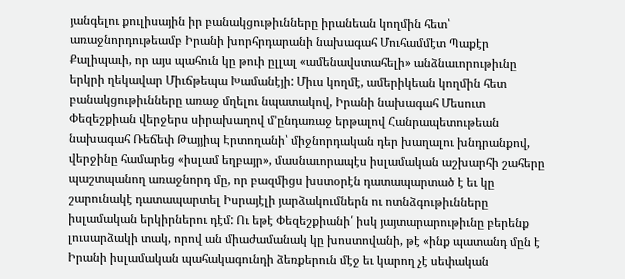յանգելու քուլիսային իր բանակցութիւնները իրանեան կողմին հետ՝ առաջնորդութեամբ Իրանի խորհրդարանի նախագահ Մուհամմէտ Պաքէր Քալիպաւի, որ այս պահուն կը թուի ըլլալ «ամենավստահելի» անձնաւորութիւնը երկրի ղեկավար Միւճթեպա Խամանէյի: Միւս կողմէ, ամերիկեան կողմին հետ բանակցութիւնները առաջ մղելու նպատակով, Իրանի նախագահ Մեսուտ Փեզեշքիան վերջերս սիրախաղով մ՚ընդառաջ երթալով Հանրապետութեան նախագահ Ռեճեփ Թայյիպ Էրտողանի՝ միջնորդական դեր խաղալու խնդրանքով, վերջինը համարեց «իսլամ եղբայր», մասնաւորապէս իսլամական աշխարհի շահերը պաշտպանող առաջնորդ մը, որ բազմիցս խստօրէն դատապարտած է եւ կը շարունակէ դատապարտել Իսրայէլի յարձակումներն ու ոտնձգութիւնները իսլամական երկիրներու դէմ: Ու եթէ Փեզեշքիանի՛ իսկ յայտարարութիւնը բերենք լուսարձակի տակ, որով ան միաժամանակ կը խոստովանի, թէ «ինք պատանդ մըն է Իրանի իսլամական պահակագունդի ձեռքերուն մէջ եւ կարող չէ սեփական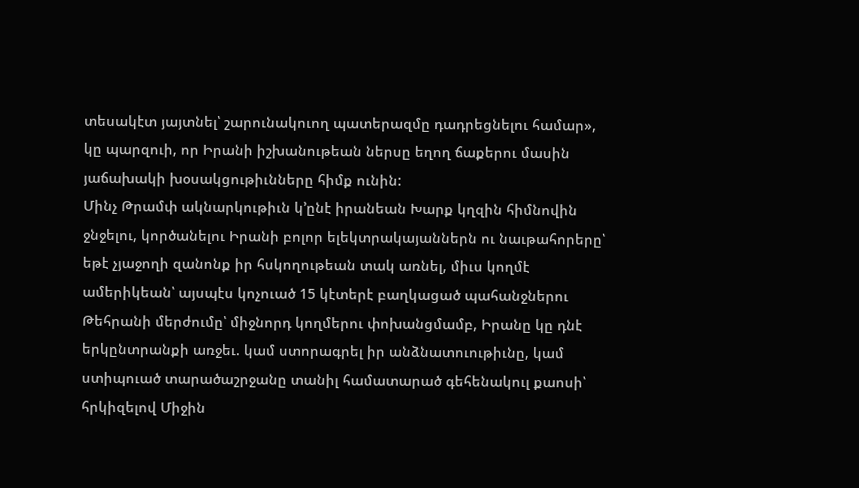տեսակէտ յայտնել՝ շարունակուող պատերազմը դադրեցնելու համար», կը պարզուի, որ Իրանի իշխանութեան ներսը եղող ճաքերու մասին յաճախակի խօսակցութիւնները հիմք ունին:
Մինչ Թրամփ ակնարկութիւն կ՚ընէ իրանեան Խարք կղզին հիմնովին ջնջելու, կործանելու Իրանի բոլոր ելեկտրակայաններն ու նաւթահորերը՝ եթէ չյաջողի զանոնք իր հսկողութեան տակ առնել, միւս կողմէ ամերիկեան՝ այսպէս կոչուած 15 կէտերէ բաղկացած պահանջներու Թեհրանի մերժումը՝ միջնորդ կողմերու փոխանցմամբ, Իրանը կը դնէ երկընտրանքի առջեւ. կամ ստորագրել իր անձնատուութիւնը, կամ ստիպուած տարածաշրջանը տանիլ համատարած գեհենակուլ քաոսի՝ հրկիզելով Միջին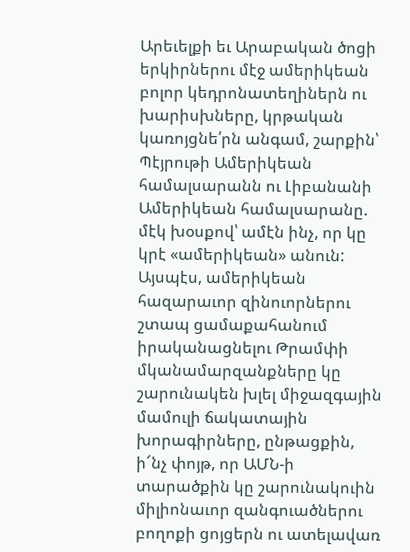Արեւելքի եւ Արաբական ծոցի երկիրներու մէջ ամերիկեան բոլոր կեդրոնատեղիներն ու խարիսխները, կրթական կառոյցնե՛րն անգամ, շարքին՝ Պէյրութի Ամերիկեան համալսարանն ու Լիբանանի Ամերիկեան համալսարանը. մէկ խօսքով՝ ամէն ինչ, որ կը կրէ «ամերիկեան» անուն: Այսպէս, ամերիկեան հազարաւոր զինուորներու շտապ ցամաքահանում իրականացնելու Թրամփի մկանամարզանքները կը շարունակեն խլել միջազգային մամուլի ճակատային խորագիրները, ընթացքին, ի՜նչ փոյթ, որ ԱՄՆ-ի տարածքին կը շարունակուին միլիոնաւոր զանգուածներու բողոքի ցոյցերն ու ատելավառ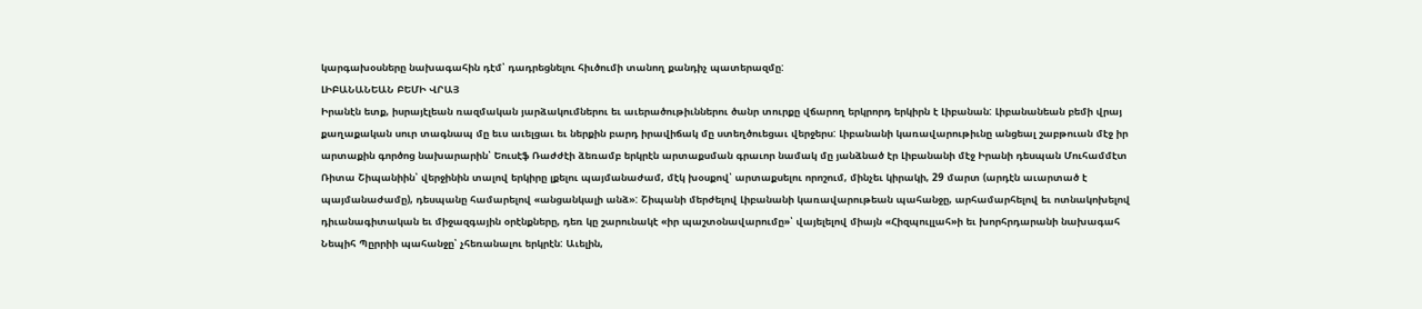կարգախօսները նախագահին դէմ՝ դադրեցնելու հիւծումի տանող քանդիչ պատերազմը:
ԼԻԲԱՆԱՆԵԱՆ ԲԵՄԻ ՎՐԱՅ
Իրանէն ետք, իսրայէլեան ռազմական յարձակումներու եւ աւերածութիւններու ծանր տուրքը վճարող երկրորդ երկիրն է Լիբանան: Լիբանանեան բեմի վրայ քաղաքական սուր տագնապ մը եւս աւելցաւ եւ ներքին բարդ իրավիճակ մը ստեղծուեցաւ վերջերս: Լիբանանի կառավարութիւնը անցեալ շաբթուան մէջ իր արտաքին գործոց նախարարին՝ Եուսէֆ Ռաժժէի ձեռամբ երկրէն արտաքսման գրաւոր նամակ մը յանձնած էր Լիբանանի մէջ Իրանի դեսպան Մուհամմէտ Ռիտա Շիպանիին՝ վերջինին տալով երկիրը լքելու պայմանաժամ, մէկ խօսքով՝ արտաքսելու որոշում, մինչեւ կիրակի, 29 մարտ (արդէն աւարտած է պայմանաժամը), դեսպանը համարելով «անցանկալի անձ»: Շիպանի մերժելով Լիբանանի կառավարութեան պահանջը, արհամարհելով եւ ոտնակոխելով դիւանագիտական եւ միջազգային օրէնքները, դեռ կը շարունակէ «իր պաշտօնավարումը»՝ վայելելով միայն «Հիզպուլլահ»ի եւ խորհրդարանի նախագահ Նեպիհ Պըրրիի պահանջը՝ չհեռանալու երկրէն: Աւելին,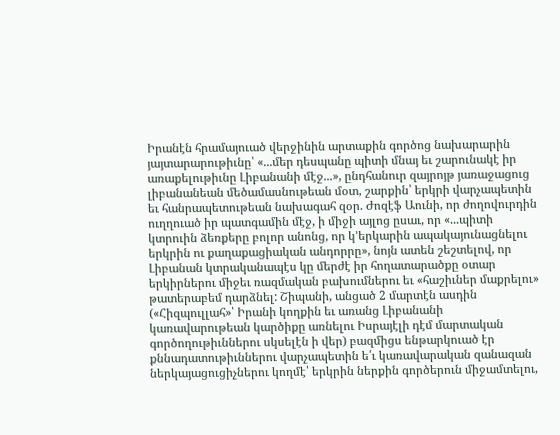Իրանէն հրամայուած վերջինին արտաքին գործոց նախարարին յայտարարութիւնը՝ «...մեր դեսպանը պիտի մնայ եւ շարունակէ իր առաքելութիւնը Լիբանանի մէջ...», ընդհանուր զայրոյթ յառաջացուց լիբանանեան մեծամասնութեան մօտ, շարքին՝ երկրի վարչապետին եւ հանրապետութեան նախագահ զօր. Ժոզէֆ Աունի, որ ժողովուրդին ուղղուած իր պատգամին մէջ, ի միջի այլոց ըսաւ, որ «...պիտի կտրուին ձեռքերը բոլոր անոնց, որ կ՚երկարին ապակայունացնելու երկրին ու քաղաքացիական անդորրը», նոյն ատեն շեշտելով, որ Լիբանան կտրականապէս կը մերժէ իր հողատարածքը օտար երկիրներու միջեւ ռազմական բախումներու եւ «հաշիւներ մաքրելու» թատերաբեմ դարձնել: Շիպանի, անցած 2 մարտէն ասդին («Հիզպուլլահ»՝ Իրանի կողքին եւ առանց Լիբանանի կառավարութեան կարծիքը առնելու Իսրայէլի դէմ մարտական գործողութիւններու սկսելէն ի վեր) բազմիցս ենթարկուած էր քննադատութիւններու վարչապետին ե՛ւ կառավարական զանազան ներկայացուցիչներու կողմէ՝ երկրին ներքին գործերուն միջամտելու,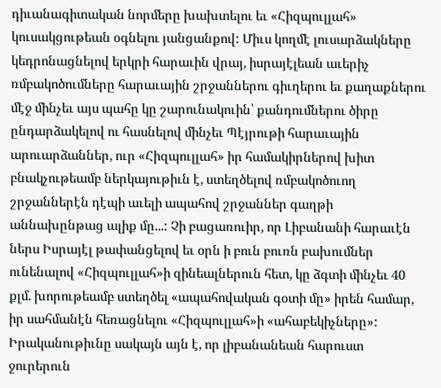դիւանագիտական նորմերը խախտելու եւ «Հիզպուլլահ» կուսակցութեան օգնելու յանցանքով: Միւս կողմէ լուսարձակները կեդրոնացնելով երկրի հարաւին վրայ, իսրայէլեան աւերիչ ռմբակոծումները հարաւային շրջաններու գիւղերու եւ քաղաքներու մէջ մինչեւ այս պահը կը շարունակուին՝ քանդումներու ծիրը ընդարձակելով ու հասնելով մինչեւ Պէյրութի հարաւային արուարձաններ, ուր «Հիզպուլլահ» իր համակիրներով խիտ բնակչութեամբ ներկայութիւն է, ստեղծելով ռմբակոծուող շրջաններէն դէպի աւելի ապահով շրջաններ գաղթի աննախընթաց ալիք մը...: Չի բացառուիր, որ Լիբանանի հարաւէն ներս Իսրայէլ թափանցելով եւ օրն ի բուն բուռն բախումներ ունենալով «Հիզպուլլահ»ի զինեալներուն հետ, կը ձգտի մինչեւ 40 քլմ. խորութեամբ ստեղծել «ապահովական գօտի մը» իրեն համար, իր սահմանէն հեռացնելու «Հիզպուլլահ»ի «ահաբեկիչները»: Իրականութիւնը սակայն այն է, որ լիբանանեան հարուստ ջուրերուն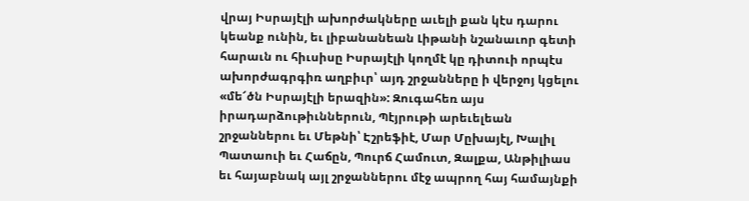վրայ Իսրայէլի ախորժակները աւելի քան կէս դարու կեանք ունին, եւ լիբանանեան Լիթանի նշանաւոր գետի հարաւն ու հիւսիսը Իսրայէլի կողմէ կը դիտուի որպէս ախորժագրգիռ աղբիւր՝ այդ շրջանները ի վերջոյ կցելու «մե՜ծն Իսրայէլի երազին»: Զուգահեռ այս իրադարձութիւններուն, Պէյրութի արեւելեան շրջաններու եւ Մեթնի՝ Էշրեֆիէ, Մար Մըխայէլ, Խալիլ Պատաուի եւ Հաճըն, Պուրճ Համուտ, Զալքա, Անթիլիաս եւ հայաբնակ այլ շրջաններու մէջ ապրող հայ համայնքի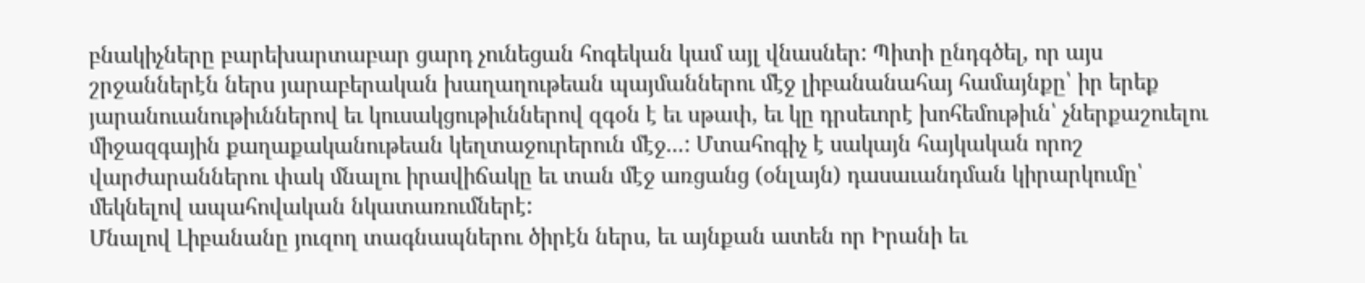բնակիչները բարեխարտաբար ցարդ չունեցան հոգեկան կամ այլ վնասներ: Պիտի ընդգծել, որ այս շրջաններէն ներս յարաբերական խաղաղութեան պայմաններու մէջ լիբանանահայ համայնքը՝ իր երեք յարանուանութիւններով եւ կուսակցութիւններով զգօն է եւ սթափ, եւ կը դրսեւորէ խոհեմութիւն՝ չներքաշուելու միջազգային քաղաքականութեան կեղտաջուրերուն մէջ...: Մտահոգիչ է սակայն հայկական որոշ վարժարաններու փակ մնալու իրավիճակը եւ տան մէջ առցանց (օնլայն) դասաւանդման կիրարկումը՝ մեկնելով ապահովական նկատառումներէ:
Մնալով Լիբանանը յուզող տագնապներու ծիրէն ներս, եւ այնքան ատեն որ Իրանի եւ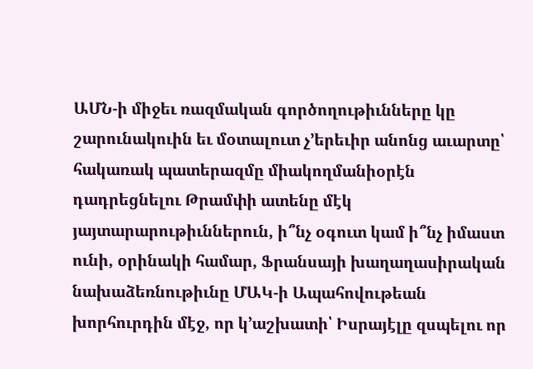ԱՄՆ-ի միջեւ ռազմական գործողութիւնները կը շարունակուին եւ մօտալուտ չ՚երեւիր անոնց աւարտը՝ հակառակ պատերազմը միակողմանիօրէն դադրեցնելու Թրամփի ատենը մէկ յայտարարութիւններուն, ի՞նչ օգուտ կամ ի՞նչ իմաստ ունի, օրինակի համար, Ֆրանսայի խաղաղասիրական նախաձեռնութիւնը ՄԱԿ-ի Ապահովութեան խորհուրդին մէջ, որ կ՚աշխատի՝ Իսրայէլը զսպելու որ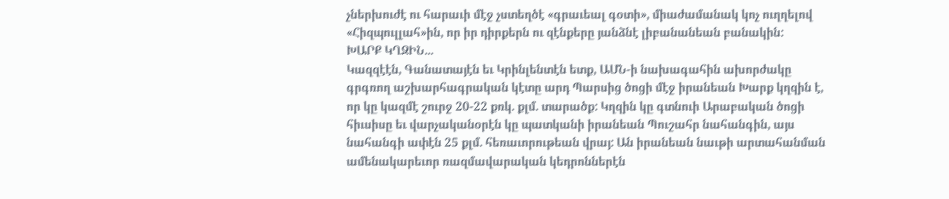չներխուժէ ու հարաւի մէջ չստեղծէ «գրաւեալ գօտի», միաժամանակ կոչ ուղղելով «Հիզպուլլահ»ին, որ իր դիրքերն ու զէնքերը յանձնէ լիբանանեան բանակին:
ԽԱՐՔ ԿՂԶԻՆ...
Կազզէէն, Գանատայէն եւ Կրինլենտէն ետք, ԱՄՆ-ի նախագահին ախորժակը գրգռող աշխարհագրական կէտը արդ Պարսից ծոցի մէջ իրանեան Խարք կղզին է, որ կը կազմէ շուրջ 20-22 քռկ. քլմ. տարածք: Կղզին կը գտնուի Արաբական ծոցի հիւսիսը եւ վարչականօրէն կը պատկանի իրանեան Պուշահր նահանգին, այս նահանգի ափէն 25 քլմ. հեռաւորութեան վրայ: Ան իրանեան նաւթի արտահանման ամենակարեւոր ռազմավարական կեդրոններէն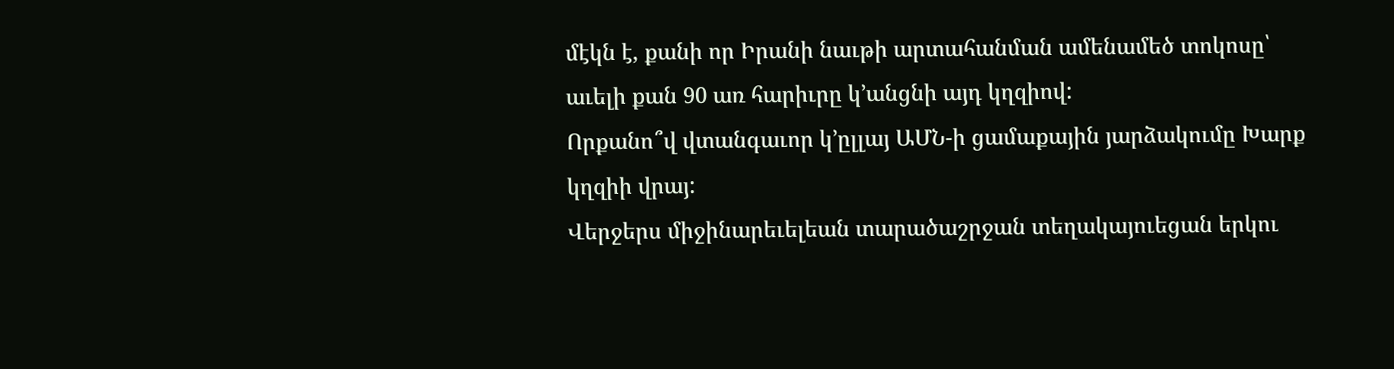մէկն է, քանի որ Իրանի նաւթի արտահանման ամենամեծ տոկոսը՝ աւելի քան 90 առ հարիւրը կ՚անցնի այդ կղզիով:
Որքանո՞վ վտանգաւոր կ՚ըլլայ ԱՄՆ-ի ցամաքային յարձակումը Խարք կղզիի վրայ:
Վերջերս միջինարեւելեան տարածաշրջան տեղակայուեցան երկու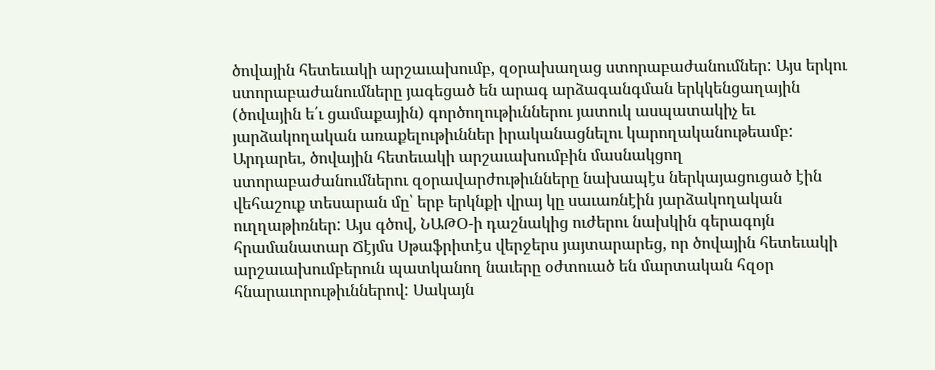ծովային հետեւակի արշաւախումբ, զօրախաղաց ստորաբաժանումներ: Այս երկու ստորաբաժանումները յագեցած են արագ արձագանգման երկկենցաղային (ծովային ե՛ւ ցամաքային) գործողութիւններու յատուկ ասպատակիչ եւ յարձակողական առաքելութիւններ իրականացնելու կարողականութեամբ: Արդարեւ, ծովային հետեւակի արշաւախումբին մասնակցող ստորաբաժանումներու զօրավարժութիւնները նախապէս ներկայացուցած էին վեհաշուք տեսարան մը՝ երբ երկնքի վրայ կը սաւառնէին յարձակողական ուղղաթիռներ: Այս գծով, ՆԱԹՕ-ի դաշնակից ուժերու նախկին գերագոյն հրամանատար Ճէյմս Սթաֆրիտէս վերջերս յայտարարեց, որ ծովային հետեւակի արշաւախումբերուն պատկանող նաւերը օժտուած են մարտական հզօր հնարաւորութիւններով: Սակայն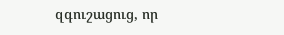զգուշացուց, որ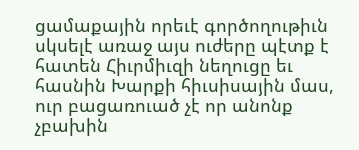ցամաքային որեւէ գործողութիւն սկսելէ առաջ այս ուժերը պէտք է հատեն Հիւրմիւզի նեղուցը եւ հասնին Խարքի հիւսիսային մաս, ուր բացառուած չէ որ անոնք չբախին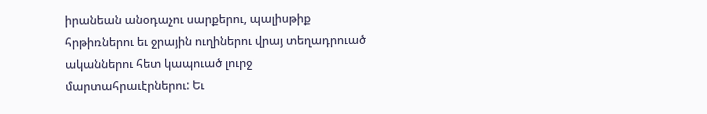իրանեան անօդաչու սարքերու, պալիսթիք հրթիռներու եւ ջրային ուղիներու վրայ տեղադրուած ականներու հետ կապուած լուրջ մարտահրաւէրներու: Եւ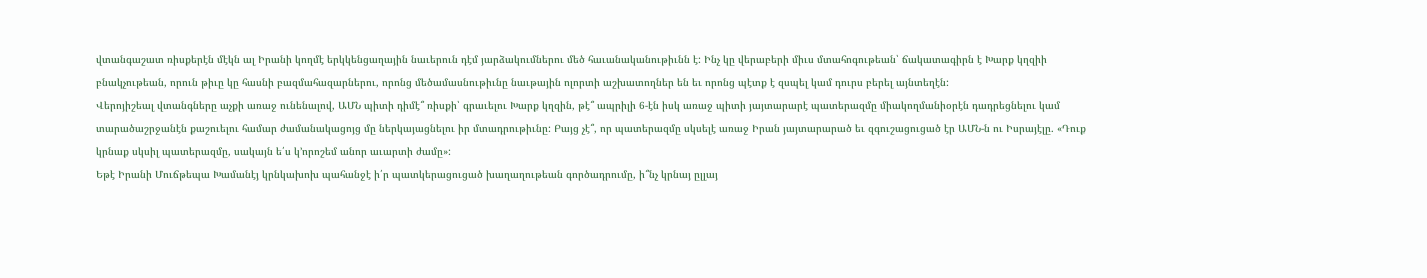վտանգաշատ ռիսքերէն մէկն ալ Իրանի կողմէ երկկենցաղային նաւերուն դէմ յարձակումներու մեծ հաւանականութիւնն է: Ինչ կը վերաբերի միւս մտահոգութեան՝ ճակատագիրն է Խարք կղզիի բնակչութեան, որուն թիւը կը հասնի բազմահազարներու, որոնց մեծամասնութիւնը նաւթային ոլորտի աշխատողներ են եւ որոնց պէտք է զսպել կամ դուրս բերել այնտեղէն:
Վերոյիշեալ վտանգները աչքի առաջ ունենալով, ԱՄՆ պիտի դիմէ՞ ռիսքի՝ գրաւելու Խարք կղզին, թէ՞ ապրիլի 6-էն իսկ առաջ պիտի յայտարարէ պատերազմը միակողմանիօրէն դադրեցնելու կամ տարածաշրջանէն քաշուելու համար ժամանակացոյց մը ներկայացնելու իր մտադրութիւնը: Բայց չէ՞, որ պատերազմը սկսելէ առաջ Իրան յայտարարած եւ զգուշացուցած էր ԱՄՆ-ն ու Իսրայէլը. «Դուք կրնաք սկսիլ պատերազմը, սակայն ե՛ս կ՚որոշեմ անոր աւարտի ժամը»:
Եթէ Իրանի Մուճթեպա Խամանէյ կրնկախոխ պահանջէ ի՛ր պատկերացուցած խաղաղութեան գործադրումը, ի՞նչ կրնայ ըլլայ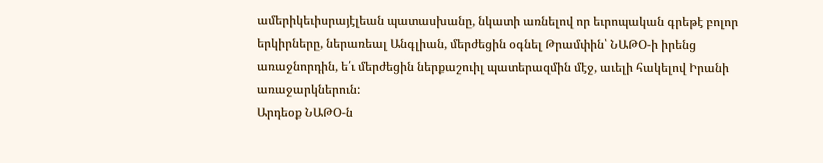ամերիկեւիսրայէլեան պատասխանը, նկատի առնելով որ եւրոպական գրեթէ բոլոր երկիրները, ներառեալ Անգլիան, մերժեցին օգնել Թրամփին՝ ՆԱԹՕ-ի իրենց առաջնորդին, ե՛ւ մերժեցին ներքաշուիլ պատերազմին մէջ, աւելի հակելով Իրանի առաջարկներուն:
Արդեօք ՆԱԹՕ-ն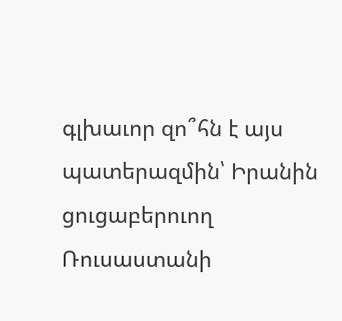գլխաւոր զո՞հն է այս պատերազմին՝ Իրանին ցուցաբերուող Ռուսաստանի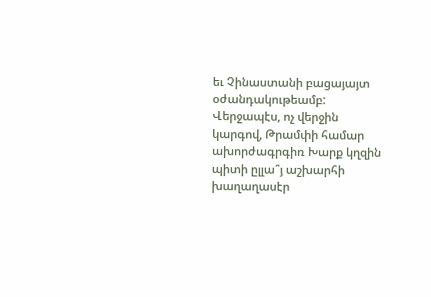եւ Չինաստանի բացայայտ օժանդակութեամբ:
Վերջապէս, ոչ վերջին կարգով, Թրամփի համար ախորժագրգիռ Խարք կղզին պիտի ըլլա՞յ աշխարհի խաղաղասէր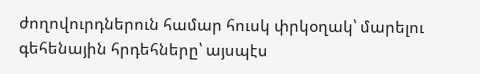ժողովուրդներուն համար հուսկ փրկօղակ՝ մարելու գեհենային հրդեհները՝ այսպէս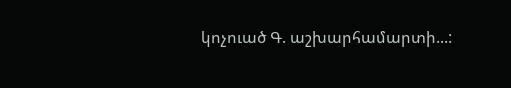կոչուած Գ. աշխարհամարտի...: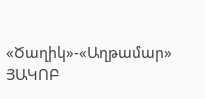«Ծաղիկ»-«Աղթամար»
ՅԱԿՈԲ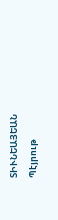ՏԻՒՆԵԱՅԵԱՆ
Պէյրութ